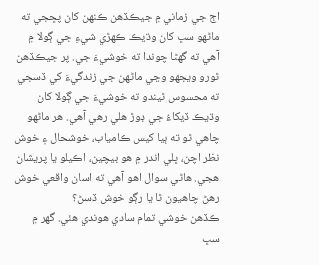اڄ جي زماني ۾ جيڪڏهن ڪنهن کان پڇجي ته ماڻهو سڀ کان وڌيڪ ڪهڙي شيءِ جي ڳولا ۾ آهي ته گهڻا چوندا ته خوشيءَ جي. پر جيڪڏهن ٿورو ويجهو وڃي ماڻهن جي زندگيءَ کي ڏسجي ته محسوس ٿيندو ته خوشيءَ جي ڳولا کان وڌيڪ ڏيکاءُ جي ڊوڙ هلي رهي آهي. هر ماڻهو چاهي ٿو ته ٻيا کيس ڪامياب، خوشحال ۽ خوش نظر اچن، ڀلي اندر ۾ هو بيچين، اڪيلو يا پريشان هجي. هاڻي سوال اهو آهي ته اسان واقعي خوش رهڻ چاهيون ٿا يا رڳو خوش ڏسڻ؟
ڪڏهن خوشي تمام سادي هوندي هئي. گهر ۾ سڀ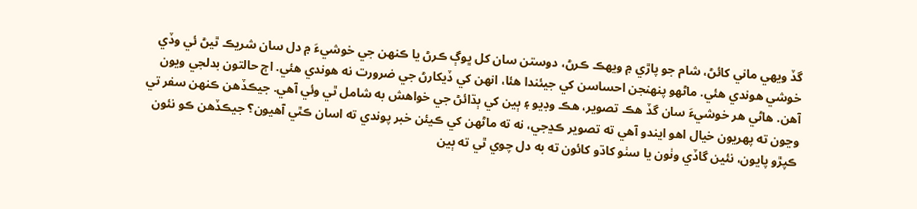گڏ ويهي ماني کائڻ، شام جو پاڙي ۾ ويهڪ ڪرڻ، دوستن سان کل ڀوڳ ڪرڻ يا ڪنهن جي خوشيءَ ۾ دل سان شريڪ ٿيڻ ئي وڏي خوشي هوندي هئي. ماڻهو پنهنجن احساسن کي جيئندا هئا، انهن کي ڏيکارڻ جي ضرورت نه هوندي هئي. اڄ حالتون بدلجي ويون آهن. هاڻي هر خوشيءَ سان گڏ هڪ تصوير، هڪ وڊيو ۽ ٻين کي ٻڌائڻ جي خواهش به شامل ٿي وئي آهي. جيڪڏهن ڪنهن سفر تي وڃون ته پهريون خيال اهو ايندو آهي ته تصوير ڪڍجي، نه ته ماڻهن کي ڪيئن خبر پوندي ته اسان ڪٿي آهيون؟ جيڪڏهن ڪو نئون ڪپڙو پايون، نئين گاڏي وٺون يا سٺو کاڌو کائون ته به دل چوي ٿي ته ٻين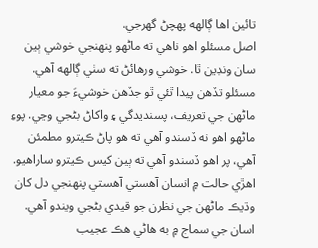تائين اها ڳالهه پهچڻ گهرجي.
اصل مسئلو اهو ناهي ته ماڻهو پنهنجي خوشي ٻين سان ونڊين ٿا. خوشي ورهائڻ ته سٺي ڳالهه آهي. مسئلو تڏهن پيدا ٿئي ٿو جڏهن خوشيءَ جو معيار ماڻهن جي تعريف، پسنديدگي ۽ واکاڻ بڻجي وڃي. پوءِ ماڻهو اهو نه ڏسندو آهي ته هو پاڻ ڪيترو مطمئن آهي، پر اهو ڏسندو آهي ته ٻين کيس ڪيترو ساراهيو. اهڙي حالت ۾ انسان آهستي آهستي پنهنجي دل کان وڌيڪ ماڻهن جي نظرن جو قيدي بڻجي ويندو آهي.
اسان جي سماج ۾ به هاڻي هڪ عجيب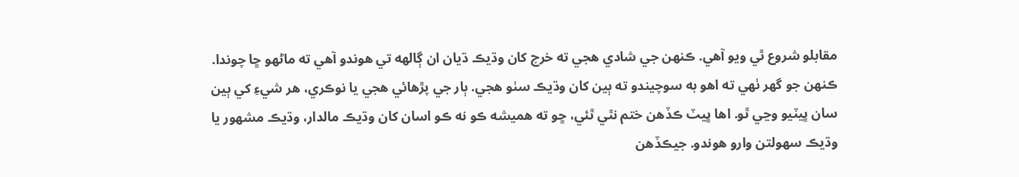مقابلو شروع ٿي ويو آهي. ڪنهن جي شادي هجي ته خرچ کان وڌيڪ ڌيان ان ڳالهه تي هوندو آهي ته ماڻهو ڇا چوندا. ڪنهن جو گهر ٺهي ته اهو به سوچيندو ته ٻين کان وڌيڪ سٺو هجي. ٻار جي پڙهائي هجي يا نوڪري، هر شيءِ کي ٻين سان ڀيٽيو وڃي ٿو. اها ڀيٽ ڪڏهن ختم نٿي ٿئي، ڇو ته هميشه ڪو نه ڪو اسان کان وڌيڪ مالدار، وڌيڪ مشهور يا وڌيڪ سهولتن وارو هوندو. جيڪڏهن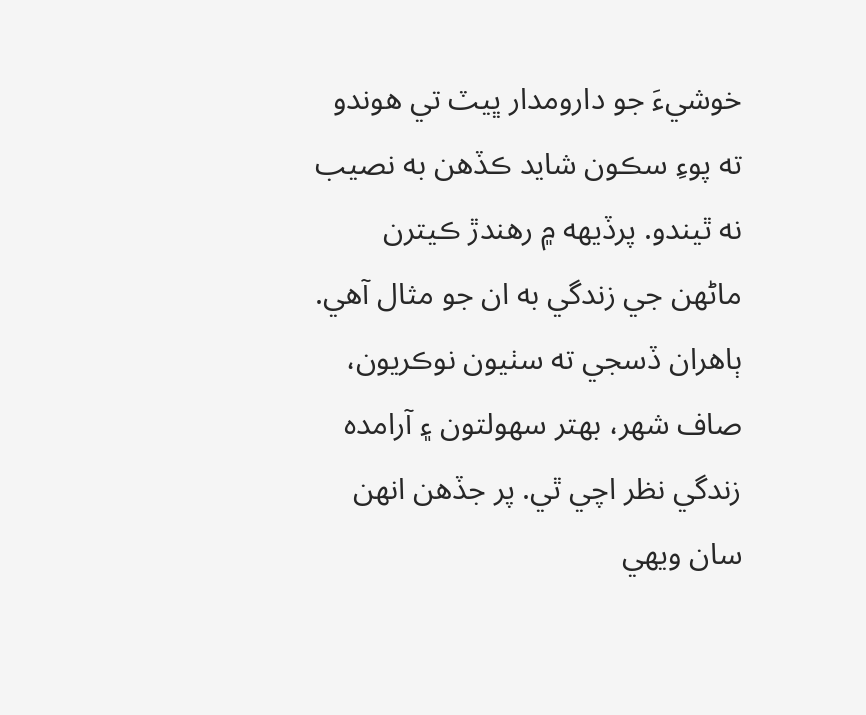خوشيءَ جو دارومدار ڀيٽ تي هوندو ته پوءِ سڪون شايد ڪڏهن به نصيب نه ٿيندو. پرڏيهه ۾ رهندڙ ڪيترن ماڻهن جي زندگي به ان جو مثال آهي. ٻاهران ڏسجي ته سٺيون نوڪريون، صاف شهر، بهتر سهولتون ۽ آرامده زندگي نظر اچي ٿي. پر جڏهن انهن سان ويهي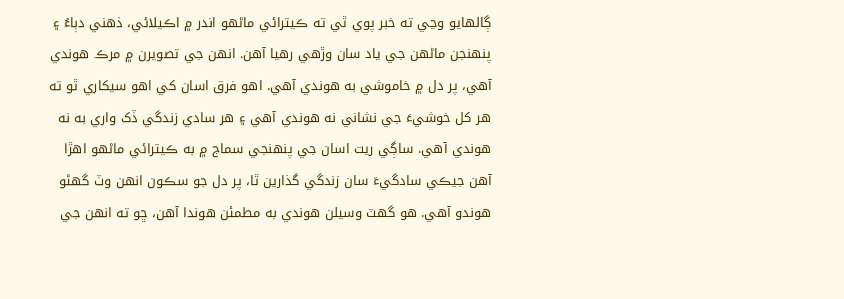ڳالهايو وڃي ته خبر پوي ٿي ته ڪيترائي ماڻهو اندر ۾ اڪيلائي، ذهني دٻاءُ ۽ پنهنجن ماڻهن جي ياد سان وڙهي رهيا آهن. انهن جي تصويرن ۾ مرڪ هوندي آهي، پر دل ۾ خاموشي به هوندي آهي. اهو فرق اسان کي اهو سيکاري ٿو ته هر کل خوشيءَ جي نشاني نه هوندي آهي ۽ هر سادي زندگي ڏک واري به نه هوندي آهي. ساڳي ريت اسان جي پنهنجي سماج ۾ به ڪيترائي ماڻهو اهڙا آهن جيڪي سادگيءَ سان زندگي گذارين ٿا، پر دل جو سڪون انهن وٽ گهڻو هوندو آهي. هو گهٽ وسيلن هوندي به مطمئن هوندا آهن، ڇو ته انهن جي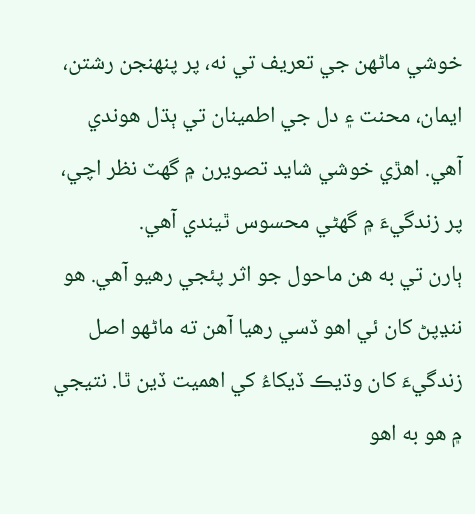خوشي ماڻهن جي تعريف تي نه، پر پنهنجن رشتن، ايمان، محنت ۽ دل جي اطمينان تي ٻڌل هوندي آهي. اهڙي خوشي شايد تصويرن ۾ گهٽ نظر اچي، پر زندگيءَ ۾ گهڻي محسوس ٿيندي آهي.
ٻارن تي به هن ماحول جو اثر پئجي رهيو آهي. هو ننڍپڻ کان ئي اهو ڏسي رهيا آهن ته ماڻهو اصل زندگيءَ کان وڌيڪ ڏيکاءُ کي اهميت ڏين ٿا. نتيجي ۾ هو به اهو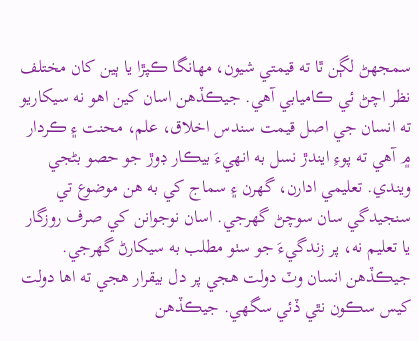سمجهڻ لڳن ٿا ته قيمتي شيون، مهانگا ڪپڙا يا ٻين کان مختلف نظر اچڻ ئي ڪاميابي آهي. جيڪڏهن اسان کين اهو نه سيکاريو ته انسان جي اصل قيمت سندس اخلاق، علم، محنت ۽ ڪردار ۾ آهي ته پوءِ ايندڙ نسل به انهيءَ بيڪار ڊوڙ جو حصو بڻجي ويندي. تعليمي ادارن، گهرن ۽ سماج کي به هن موضوع تي سنجيدگي سان سوچڻ گهرجي. اسان نوجوانن کي صرف روزگار يا تعليم نه، پر زندگيءَ جو سٺو مطلب به سيکارڻ گهرجي. جيڪڏهن انسان وٽ دولت هجي پر دل بيقرار هجي ته اها دولت کيس سڪون نٿي ڏئي سگهي. جيڪڏهن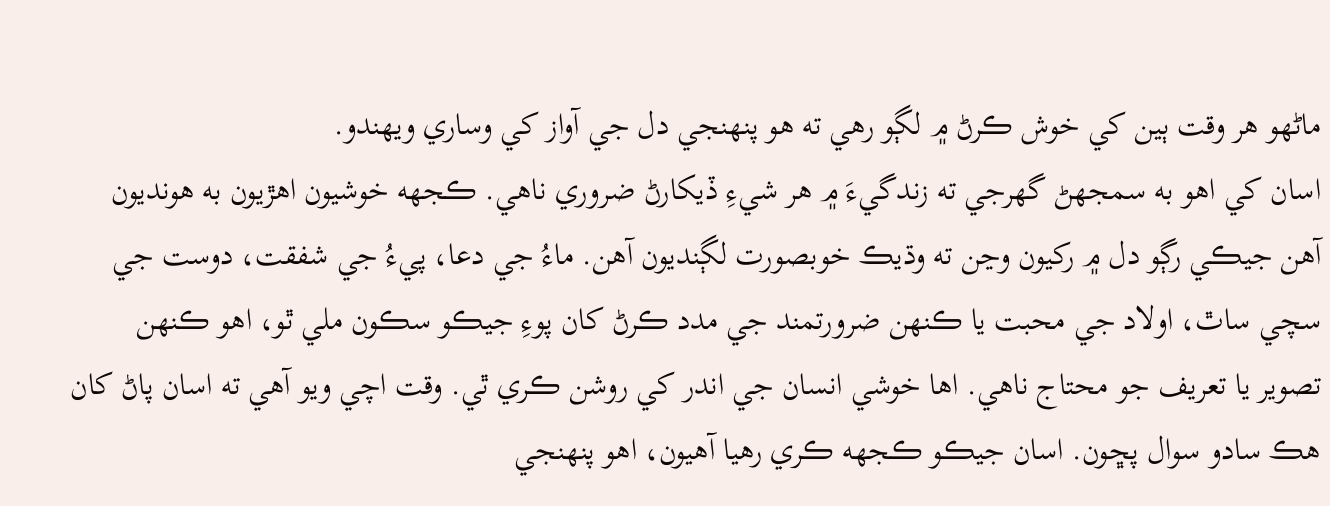ماڻهو هر وقت ٻين کي خوش ڪرڻ ۾ لڳو رهي ته هو پنهنجي دل جي آواز کي وساري ويهندو.
اسان کي اهو به سمجهڻ گهرجي ته زندگيءَ ۾ هر شيءِ ڏيکارڻ ضروري ناهي. ڪجهه خوشيون اهڙيون به هونديون آهن جيڪي رڳو دل ۾ رکيون وڃن ته وڌيڪ خوبصورت لڳنديون آهن. ماءُ جي دعا، پيءُ جي شفقت، دوست جي سچي ساٿ، اولاد جي محبت يا ڪنهن ضرورتمند جي مدد ڪرڻ کان پوءِ جيڪو سڪون ملي ٿو، اهو ڪنهن تصوير يا تعريف جو محتاج ناهي. اها خوشي انسان جي اندر کي روشن ڪري ٿي. وقت اچي ويو آهي ته اسان پاڻ کان هڪ سادو سوال پڇون. اسان جيڪو ڪجهه ڪري رهيا آهيون، اهو پنهنجي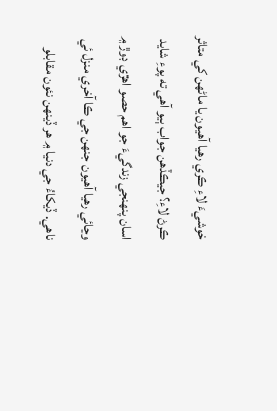خوشيءَ لاءِ ڪري رهيا آهيون يا ماڻهن کي متاثر ڪرڻ لاءِ؟ جيڪڏهن جواب ٻيو آهي ته پوءِ شايد اسان پنهنجي زندگيءَ جو اهم حصو اهڙي ڊوڙ ۾ وڃائي رهيا آهيون جنهن جي ڪا آخري منزل ئي ناهي. ڏيکاءُ جي دنيا ۾ هر ڏينهن نئون مقابلو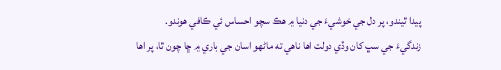پيدا ٿيندو، پر دل جي خوشيءَ جي دنيا ۾ هڪ سچو احساس ئي ڪافي هوندو.
زندگيءَ جي سڀ کان وڏي دولت اها ناهي ته ماڻهو اسان جي باري ۾ ڇا چون ٿا، پر اها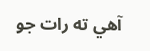آهي ته رات جو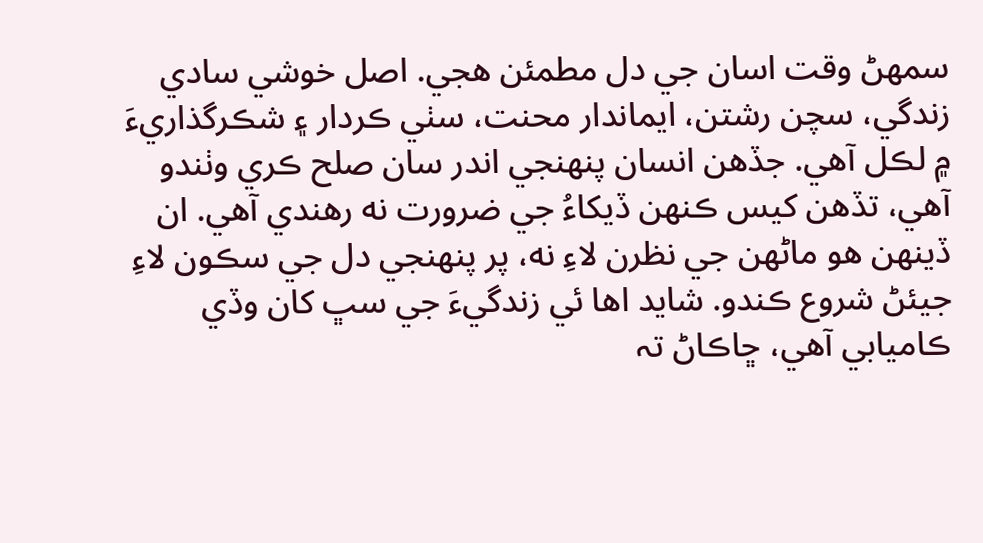سمهڻ وقت اسان جي دل مطمئن هجي. اصل خوشي سادي زندگي، سچن رشتن، ايماندار محنت، سٺي ڪردار ۽ شڪرگذاريءَ ۾ لڪل آهي. جڏهن انسان پنهنجي اندر سان صلح ڪري وٺندو آهي، تڏهن کيس ڪنهن ڏيکاءُ جي ضرورت نه رهندي آهي. ان ڏينهن هو ماڻهن جي نظرن لاءِ نه، پر پنهنجي دل جي سڪون لاءِ جيئڻ شروع ڪندو. شايد اها ئي زندگيءَ جي سڀ کان وڏي ڪاميابي آهي، ڇاڪاڻ تہ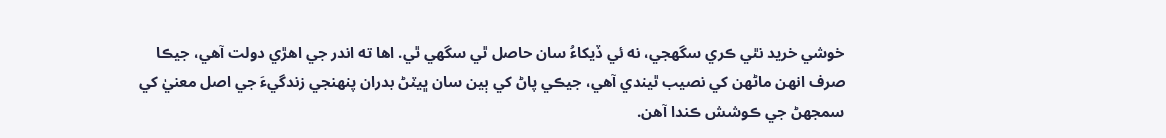خوشي خريد نٿي ڪري سگهجي، نه ئي ڏيکاءُ سان حاصل ٿي سگهي ٿي. اها ته اندر جي اهڙي دولت آهي، جيڪا صرف انهن ماڻهن کي نصيب ٿيندي آهي، جيڪي پاڻ کي ٻين سان ڀيٽڻ بدران پنهنجي زندگيءَ جي اصل معنيٰ کي سمجهڻ جي ڪوشش ڪندا آهن.